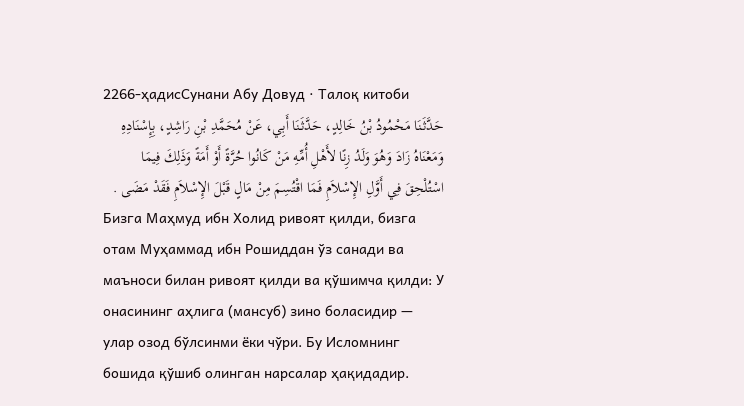2266-ҳадисСунани Абу Довуд · Талоқ китоби
حَدَّثَنَا مَحْمُودُ بْنُ خَالِدٍ، حَدَّثَنَا أَبِي، عَنْ مُحَمَّدِ بْنِ رَاشِدٍ، بِإِسْنَادِهِ وَمَعْنَاهُ زَادَ وَهُوَ وَلَدُ زِنًا لأَهْلِ أُمِّهِ مَنْ كَانُوا حُرَّةً أَوْ أَمَةً وَذَلِكَ فِيمَا اسْتُلْحِقَ فِي أَوَّلِ الإِسْلاَمِ فَمَا اقْتُسِمَ مِنْ مَالٍ قَبْلَ الإِسْلاَمِ فَقَدْ مَضَى .
Бизга Маҳмуд ибн Холид ривоят қилди, бизга отам Муҳаммад ибн Рошиддан ўз санади ва маъноси билан ривоят қилди ва қўшимча қилди: У онасининг аҳлига (мансуб) зино боласидир — улар озод бўлсинми ёки чўри. Бу Исломнинг бошида қўшиб олинган нарсалар ҳақидадир.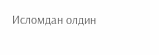Исломдан олдин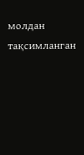молдан тақсимланган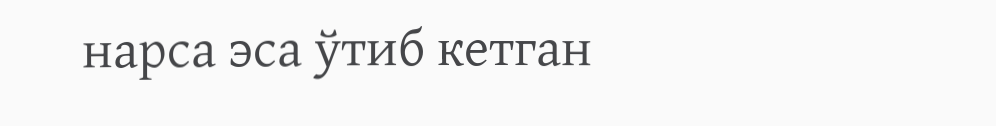нарса эса ўтиб кетган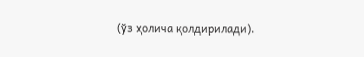(ўз ҳолича қолдирилади).